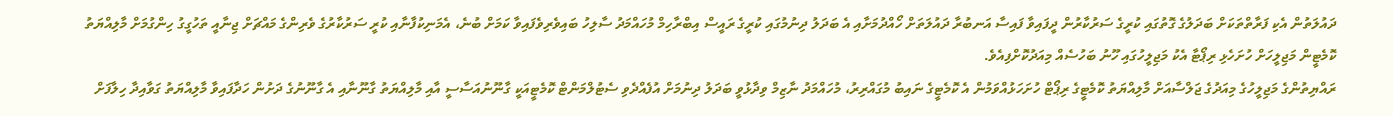ދައުލަތުން އެކި ފަރާތްތަކަށް ބަދަލުގެ ގޮތުގައި ކުރީގެ ސަރުކާރުން ދީފައިވާ ފައިސާ އަނބުރާ ދައުލަތަށް ހޯއްދުމަށާއި އެ ބަދަލު ދިނުމުގައި ކުރީގެ ރައީސް އިބްރާހިމް މުހައްމަދު ސާލިހު ބައިވެރިވެފައިވާ ކަމަށް ބުނެ، އެމަނިކުފާނާއި ކުރީ ސަރުކާރުގެ ވެރިންގެ މައްޗަށް ޖިނާއީ ތަހުގީގު ހިންގުމަށް މާލިއްޔަތު ކޮމެޓީން މަޖިލީހަށް ހުށަހެޅި ރިޕޯޓާ އެކު މަޖިލީހުގައި ހޫނު ބަހުސެއް މިއަދުކޮށްފިއެވެ.
ރައްޔިތުންގެ މަޖިލީހުގެ މިއަދުގެ ޖަލްސާއަށް މާލިއްޔަތު ކޮމެޓީގެ ރިޕޯޓް ހުށަހަޅުއްވަމުން އެ ކޮމެޓީގެ ނައިބު މުގައްރިރު، މުހައްމަދު ނާޒިމް ވިދާޅުވީ ބަދަލު ދިނުމަށް އުފެއްދެވި ސެޓުލްމަންޓް ކޮމެޓީއަކީ ގާނޫނުއަސާސީ އާއި މާލިއްޔަތު ގާނޫނާއި އެ ގާނޫނުގެ ދަށުން ހަދާފައިވާ މާލިއްޔަތު ގަވާއިދާ ހިލާފަށް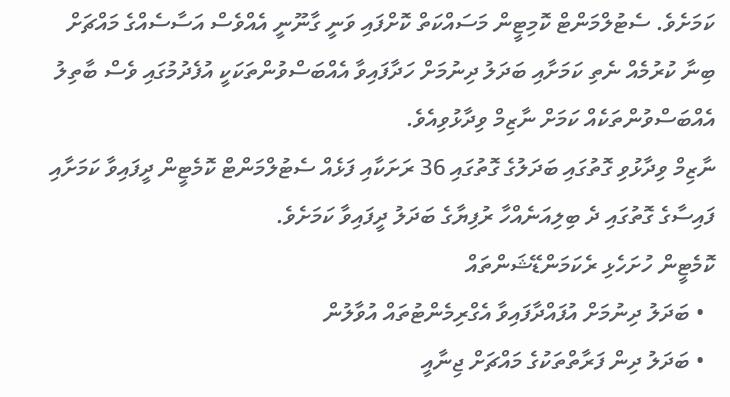ކަމަށެވެ. ސެޓުލްމަންޓް ކޮމިޓީން މަސައްކަތް ކޮށްފައި ވަނީ ގާނޫނީ އެއްވެސް އަސާސެއްގެ މައްޗަށް ބިނާ ކުރުމެއް ނެތި ކަމަށާއި ބަދަލު ދިނުމަށް ހަދާފައިވާ އެއްބަސްވުންތަކަކީ އުފެދުމުގައި ވެސް ބާތިލު އެއްބަސްވުންތަކެއް ކަމަށް ނާޒިމް ވިދާޅުވިއެވެ.
ނާޒިމް ވިދާޅުވި ގޮތުގައި ބަދަލުގެ ގޮތުގައި 36 ރަށަކާއި ފަޅެއް ސެޓުލްމަންޓް ކޮމެޓީން ދީފައިވާ ކަމަށާއި ފައިސާގެ ގޮތުގައި ދެ ބިލިއަނެއްހާ ރުފިޔާގެ ބަދަލު ދީފައިވާ ކަމަށެވެ.
ކޮމެޓީން ހުށަހެޅި ރެކަމަންޑޭޝަންތައް
  • ބަދަލު ދިނުމަށް އުފައްދާފައިވާ އެގްރިމެންޓުތައް އުވާލުން
  • ބަދަލު ދިން ފަރާތްތަކުގެ މައްޗަށް ޖިނާއީ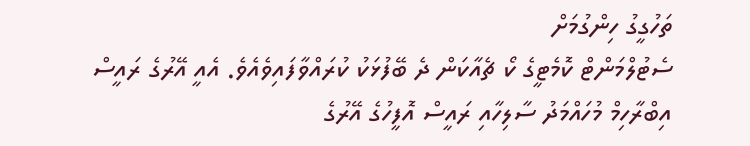ތަހުގީގު ހިންގުމަށް
ސެޓުލްމަންޓް ކޮމެޓީގެ ކޯ ޗެއާކަން ދެ ބޭފުޅަކު ކުރައްވާފައިވެއެވެ. އެއީ އޭރުގެ ރައީސް އިބްރާހިމް މުހައްމަދު ސާލިހާއި ރައީސް އޮފީހުގެ އޭރުގެ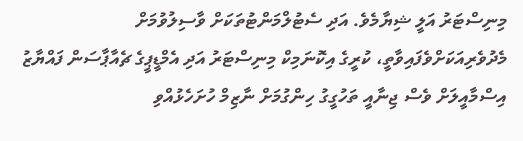މިނިސްޓަރު އަލީ ޝިޔާމެވެ. އަދި ސެޓުލްމަންޓުތަކަށް ވާސިލުވުމަށް މެދުވެރިއަކަށްވެފައިވާތީ، ކުރީގެ އިކޮނަމިކް މިނިސްޓަރު އަދި އެމްޑީޕީގެ ޗެއާޕާސަން ފައްޔާޒު އިސްމާއީލަށް ވެސް ޖިނާއީ ތަހުގީގު ހިންގުމަށް ނާޒިމް ހުށަހެޅުއްވި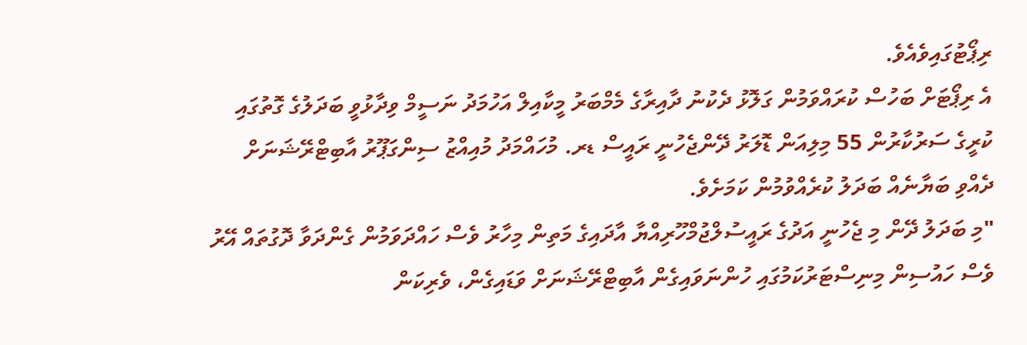ރިޕޯޓުގައިވެއެވެ.
އެ ރިޕޯޓަށް ބަހުސް ކުރައްވަމުން ގަލޮޅު ދެކުނު ދާއިރާގެ މެމްބަރު މީކާއިލް އަހުމަދު ނަސީމް ވިދާޅުވީ ބަދަލުގެ ގޮތުގައި ކުރީގެ ސަރުކާރުން 55 މިލިއަން ޑޮލަރު ދޭންޖެހުނީ ރައީސް ޑރ. މުހައްމަދު މުއިއްޒު ސިންގަޕޫރު އާބިޓްރޭޝަނަށް ދެއްވި ބަޔާނެއް ބަދަލު ކުރެއްވުމުން ކަމަށެވެ.
"މި ބަދަލު ދޭން މި ޖެހުނީ އަދުގެ ރައީސުލްޖުމްހޫރިއްޔާ އާދައިގެ މަތިން މިހާރު ވެސް ހައްދަވަމުން ގެންދަވާ ދޮގުތައް އޭރު ވެސް ހައުސިން މިނިސްޓަރުކަމުގައި ހުންނަވައިގެން އާބިޓްރޭޝަނަށް ވަޑައިގެން، ވެރިކަން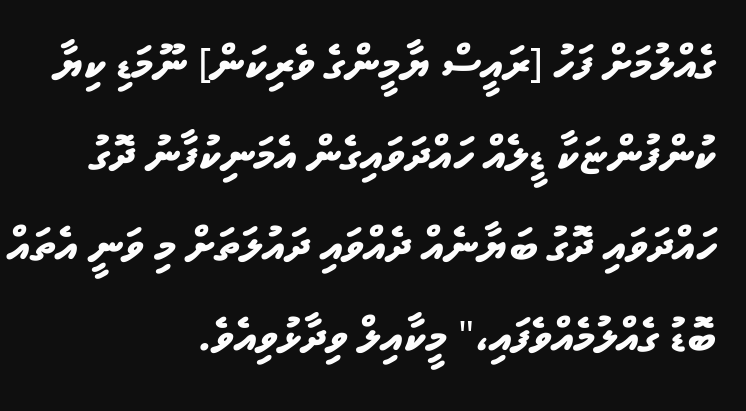ގެއްލުމަށް ފަހު [ރައީސް ޔާމީންގެ ވެރިކަން] ނޫމަޑި ކިޔާ ކުންފުންޏަކާ ޑީލެއް ހައްދަވައިގެން އެމަނިކުފާނު ދޮގު ހައްދަވައި ދޮގު ބަޔާނެއް ދެއްވައި ދައުލަތަށް މި ވަނީ އެތައް ބޮޑު ގެއްލުމެއްވެފައި،" މީކާއިލް ވިދާޅުވިއެވެ.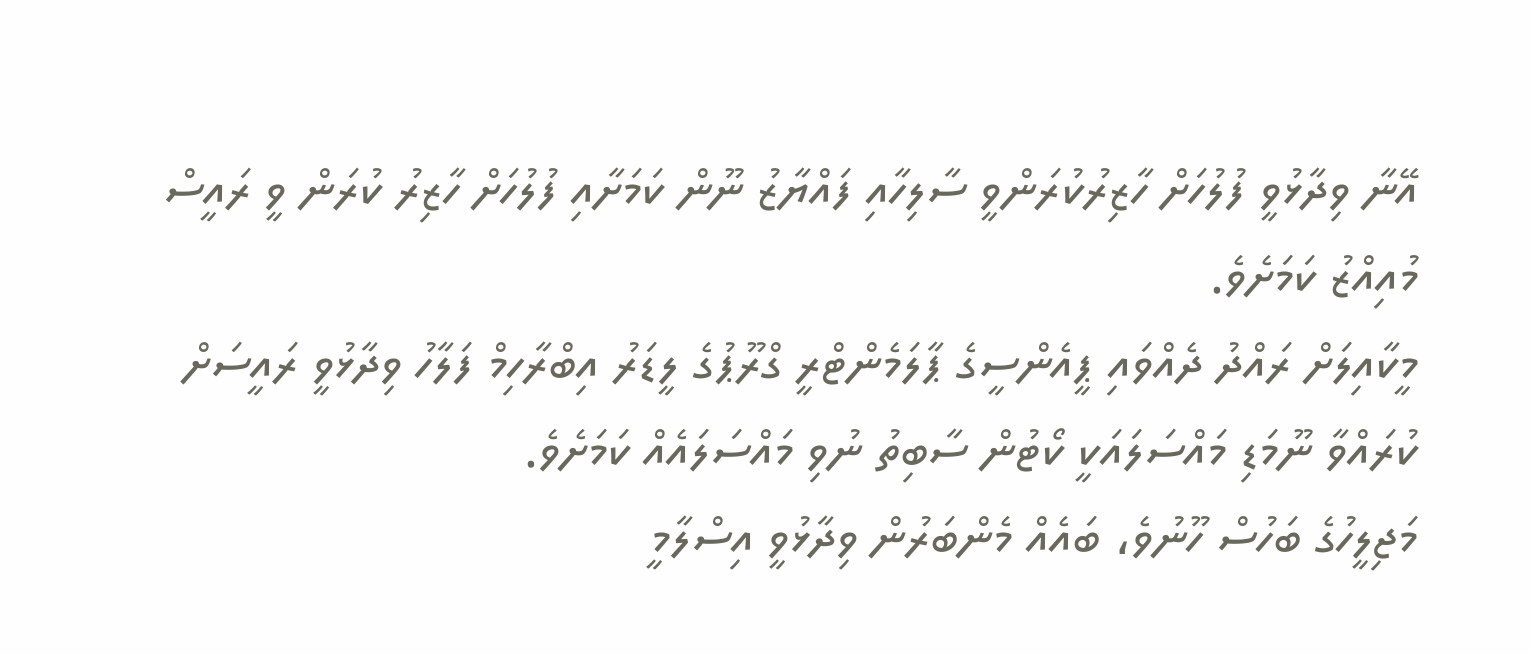އޭނާ ވިދާޅުވީ ފުލުހަށް ހާޒިރުކުރަންވީ ސާލިހާއި ފައްޔާޒު ނޫން ކަމަށާއި ފުލުހަށް ހާޒިރު ކުރަން ވީ ރައީސް މުއިއްޒު ކަމަށެވެ.
މީކާއިލަށް ރައްދު ދެއްވައި ޕީއެންސީގެ ޕާލަމެންޓްރީ ގްރޫޕުގެ ލީޑަރު އިބްރާހިމް ފަލާހު ވިދާޅުވީ ރައީސަށް ކުރައްވާ ނޫމަޑި މައްސަލައަކީ ކޯޓުން ސާބިތު ނުވި މައްސަލައެއް ކަމަށެވެ.
މަޖިލީހުގެ ބަހުސް ހޫނުވެ، ބައެއް މެންބަރުން ވިދާޅުވީ އިސްލާމީ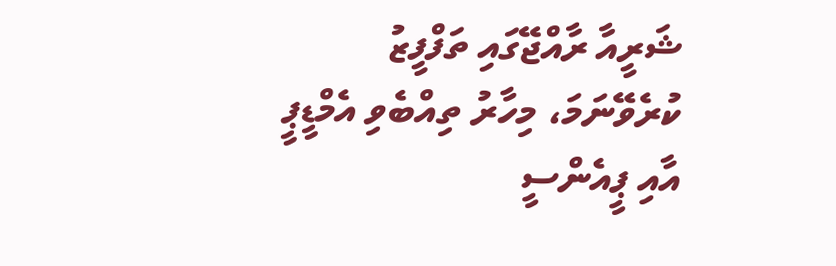ޝަރީއާ ރާއްޖޭގައި ތަފްފީޒު ކުރެވޭނަމަ، މިހާރު ތިއްބެވި އެމްޑީޕީ އާއި ޕީއެންސީ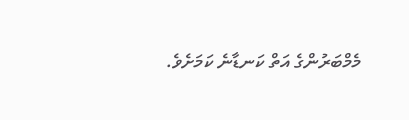މެމްބަރުންގެ އަތް ކަނޑާނެ ކަމަށެވެ.